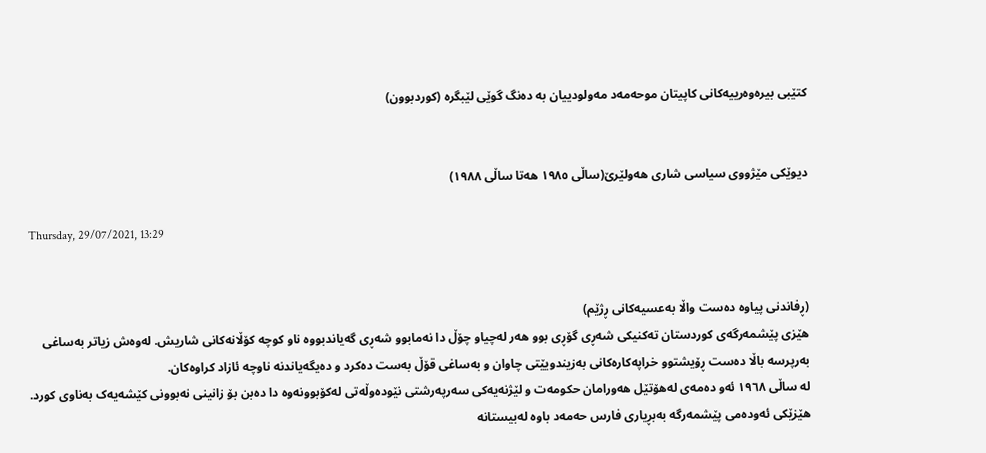کتێبی بیرەوەرییەکانی کاپیتان موحەمەد مەولودییان بە دەنگ گوێی لێبگرە (کوردبوون)


دیوێکی مێژووی سیاسی شاری ھەولێرێ(ساڵی ١٩٨٥ ھەتا ساڵی ١٩٨٨)

Thursday, 29/07/2021, 13:29


(ڕفاندنی پیاوە دەست واڵا بەعسیەکانی ڕژێم)
ھێزی پێشمەرگەی کوردستان تەکنیکی شەڕی گۆڕی بوو ھەر لەچیاو چۆڵ دا نەمابوو شەڕی گەیاندبووە ناو کوچە کۆڵانەکانی شاریش. لەوەش زیاتر بەساغی بەرپرسە باڵا دەست ڕۆیشتوو خراپەکارەکانی بەزیندویێتی چاوان و بەساغی قۆڵ بەست دەکرد و دەیگەیاندنە ناوچە ئازاد کراوەکان.
لە ساڵی ١٩٦٨ ئەو دەمەی لەھۆتێل ھەورامان حکومەت و لێژنەیەکی سەرپەرشتی نێودەوڵەتی لەکۆبوونەوە دا دەبن بۆ زانینی نەبوونی کێشەیەک بەناوی کورد.
ھێزێکی ئەودەمی پێشمەرگە بەبڕیاری فارس حەمەد باوە لەبیستانە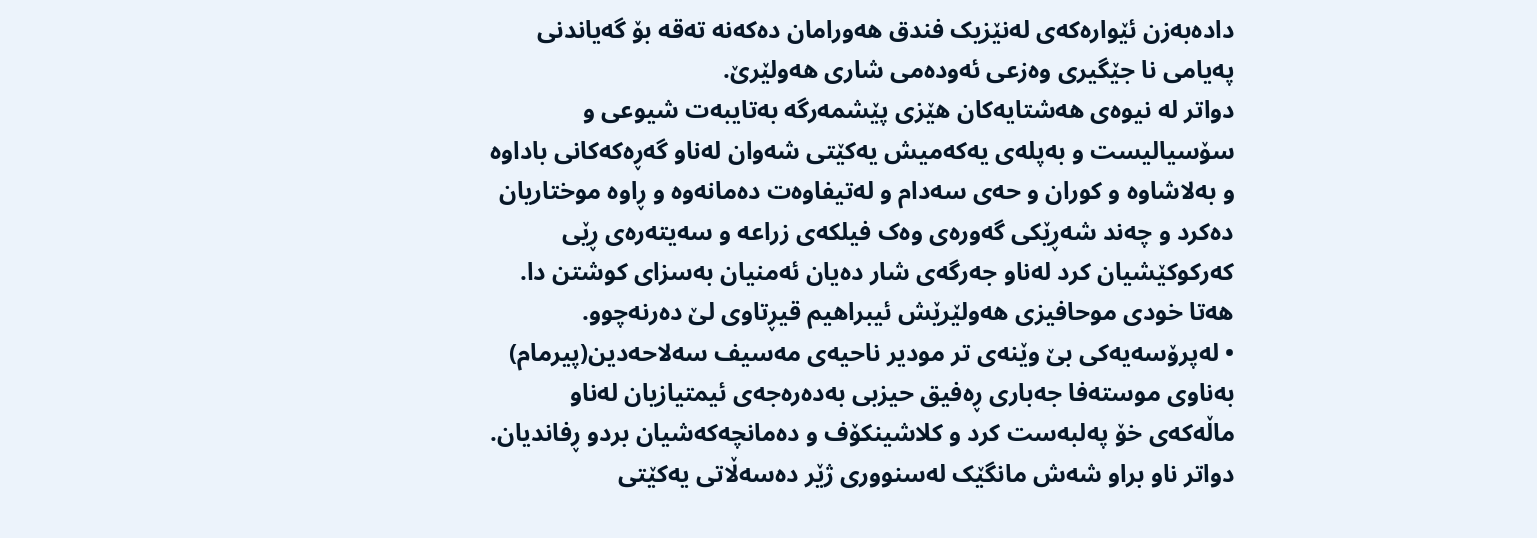دادەبەزن ئێوارەکەی لەنێزیک فندق ھەورامان دەکەنە تەقە بۆ گەیاندنی پەیامی نا جێگیری وەزعی ئەودەمی شاری ھەولێرێ.
دواتر لە نیوەی ھەشتایەکان ھێزی پێشمەرگە بەتایبەت شیوعی و سۆسیالیست و بەپلەی یەکەمیش یەکێتی شەوان لەناو گەڕەکەکانی باداوە و بەلاشاوە و کوران و حەی سەدام و لەتیفاوەت دەمانەوە و ڕاوە موختاریان دەکرد و چەند شەڕێکی گەورەی وەک فیلکەی زراعە و سەیتەرەی ڕێی کەرکوکێشیان کرد لەناو جەرگەی شار دەیان ئەمنیان بەسزای کوشتن دا. ھەتا خودی موحافیزی ھەولێرێش ئیبراھیم قیڕتاوی لێ دەرنەچوو.
• لەپرۆسەیەکی بێ وێنەی تر مودیر ناحیەی مەسیف سەلاحەدین(پیرمام) بەناوی موستەفا جەباری ڕەفیق حیزبی بەدەرەجەی ئیمتیازیان لەناو ماڵەکەی خۆ پەلبەست کرد و کلاشینکۆف و دەمانچەکەشیان بردو ڕفاندیان.
دواتر ناو براو شەش مانگێک لەسنووری ژێر دەسەڵاتی یەکێتی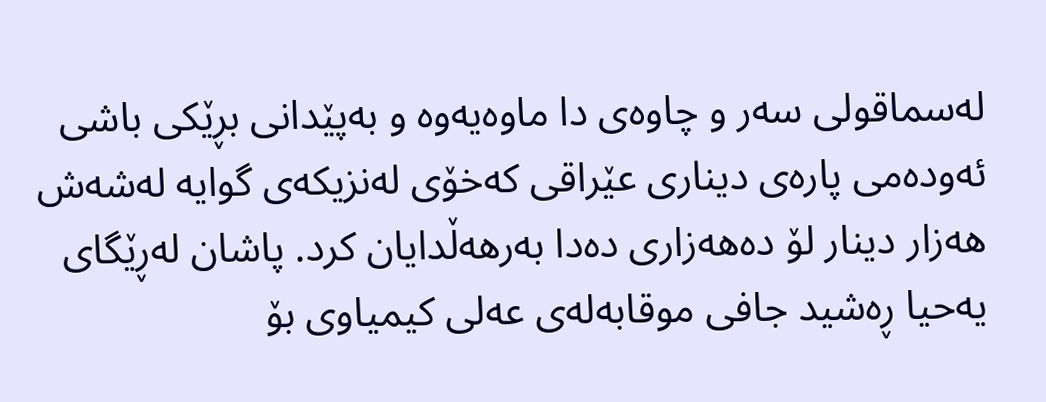لەسماقولی سەر و چاوەی دا ماوەیەوە و بەپێدانی بڕێکی باشی ئەودەمی پارەی دیناری عێراقی کەخۆی لەنزیکەی گوایە لەشەش ھەزار دینار لۆ دەھەزاری دەدا بەرھەڵدایان کرد. پاشان لەڕێگای یەحیا ڕەشید جافی موقابەلەی عەلی کیمیاوی بۆ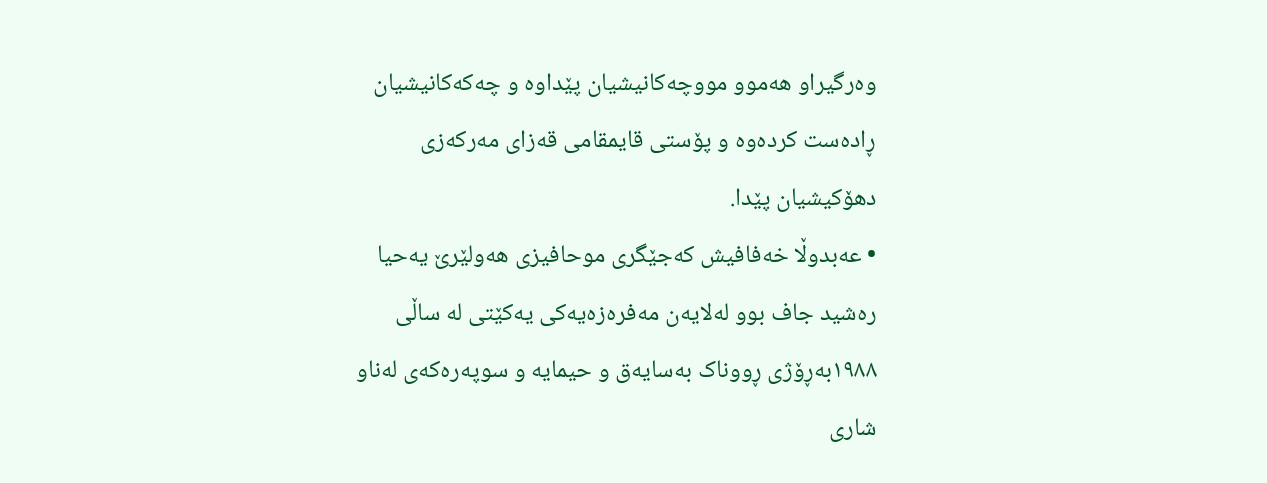وەرگیراو ھەموو مووچەکانیشیان پێداوە و چەکەکانیشیان ڕادەست کردەوە و پۆستی قایمقامی قەزای مەرکەزی دھۆکیشیان پێدا.
• عەبدوڵا خەفافیش کەجێگری موحافیزی ھەولێرێ یەحیا رەشید جاف بوو لەلایەن مەفرەزەیەکی یەکێتی لە ساڵی ١٩٨٨بەڕۆژی ڕووناک بەسایەق و حیمایە و سوپەرەکەی لەناو شاری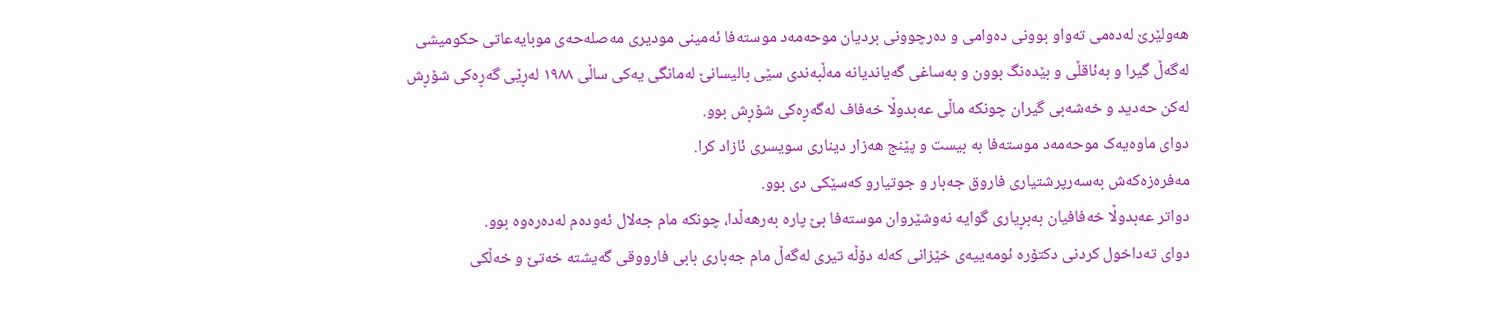ھەولێرێ لەدەمی تەواو بوونی دەوامی و دەرچوونی بردیان موحەمەد موستەفا ئەمینی مودیری مەصلەحەی موبایەعاتی حکومیشی لەگەڵ گیرا و بەئاقڵی و بێدەنگ بوون و بەساغی گەیاندیانە مەڵبەندی سێی بالیسانێ لەمانگی یەکی ساڵی ١٩٨٨ لەڕێی گەڕەکی شۆڕش لەکن حەدید و خەشەبی گیران چونکە ماڵی عەبدوڵا خەفاف لەگەڕەکی شۆڕش بوو.
دوای ماوەیەک موحەمەد موستەفا بە بیست و پێنج ھەزار دیناری سویسری ئازاد کرا.
مەفرەزەکەش بەسەرپرشتیاری فاروق جەبار و جوتیارو کەسێکی دی بوو.
دواتر عەبدوڵا خەفافیان بەبڕیاری گوایە نەوشێروان موستەفا بێ پارە بەرھەڵدا، چونکە مام جەلال ئەودەم لەدەرەوە بوو.
دوای تەداخول کردنی دکتۆرە ئومەییەی خێزانی کەلە دۆڵە تیری لەگەڵ مام جەباری بابی فارووقی گەیشتە خەتێ و خەڵکی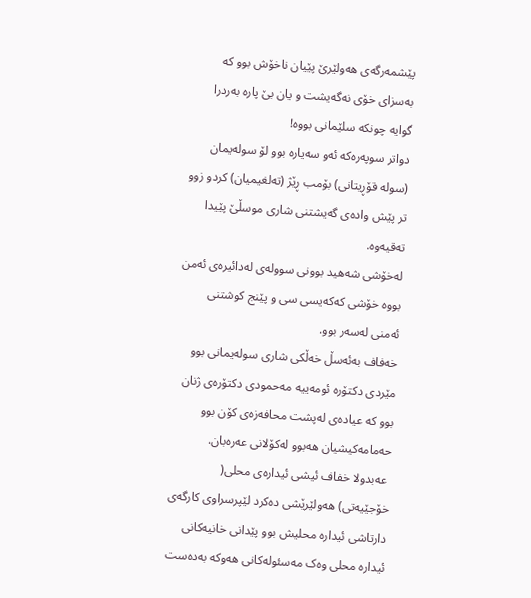پێشمەرگەی ھەولێرێ پێیان ناخۆش بوو کە بەسزای خۆی نەگەیشت و یان بێ پارە بەردرا گوایە چونکە سلێمانی بووە!
دواتر سوپەرەکە ئەو سەیارە بوو لۆ سولەیمان (سولە قۆڕیتانی) بۆمب ڕێژ (تەلغیمیان) کردو زوو تر پێش وادەی گەیشتنی شاری موسڵێ پێیدا تەقیەوە.
لەخۆشی شەھید بوونی سوولەی لەدائیرەی ئەمن بووە خۆشی کەکەیسی سی و پێنج کوشتنی ئەمنی لەسەر بوو.
خەفاف بەئەسڵ خەڵکی شاری سولەیمانی بوو مێردی دکتۆرە ئومەییە مەحمودی دکتۆرەی ژنان بوو کە عیادەی لەپشت محافەزەی کۆن بوو حەمامەکیشیان هەبوو لەکۆلانی عەرەبان.
 عەبدولا خفاف ئیشی ئیدارەی محلی( خۆجێیەتی) ھەولێرێشی دەکرد لێپرسراوی کارگەی دارتاشی ئیدارە محلیش بوو پێدانی خانیەکانی ئیدارە محلی وەک مەسئولەکانی ھەوکە بەدەست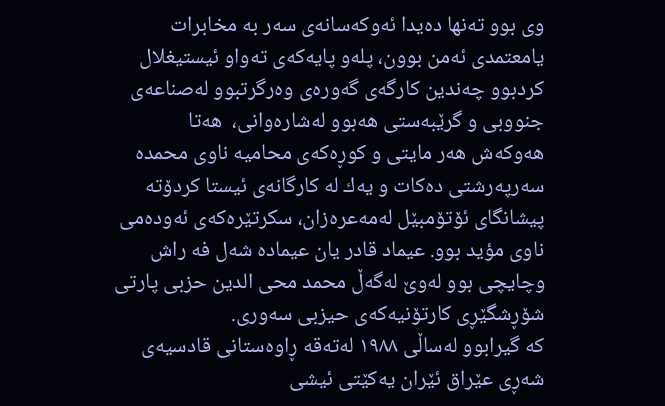وی بوو تەنها دەیدا ئەوکەسانەی سەر بە مخابرات یامعتمدی ئەمن بوون، پلەو پایەکەی تەواو ئیستیغلال کردبوو چەندین کارگەی گەورەی وەرگرتبوو لەصناعەی جنووبی و گرێبەستی هەبوو لەشارەوانی،  ھەتا ھەوکەش ھەر مایتی و کوڕەکەی محامیە ناوی محمدە سەرپەرشتی دەکات و یەك لە کارگانەی ئیستا کردۆتە پیشانگای ئۆتۆمبێل لەمەعرەزان، سکرتێرەکەی ئەودەمی ناوی مؤيد بوو. عيماد قادر یان عيمادە شەل فه راش وچایچی بوو لەوێ لەگەڵ محمد محی الدین حزبی پارتی شۆڕشگێڕی کارتۆنیەکەی حیزبی سەوری.
کە گیرابوو لەساڵی ١٩٨٨ لەتەقە ڕاوەستانی قادسیەی شەڕی عێراق ئێران یەکێتی ئیشی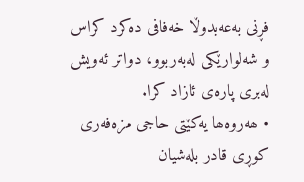فڕنی بەعەبدوڵا خەفافی دەکرد کراس و شەلوارێکی لەبەربوو، دواتر ئەویش لەبری پارەی ئازاد کرا.
• ھەروەھا یەکێتی حاجی مزەفەری کوڕی قادر بلەشیان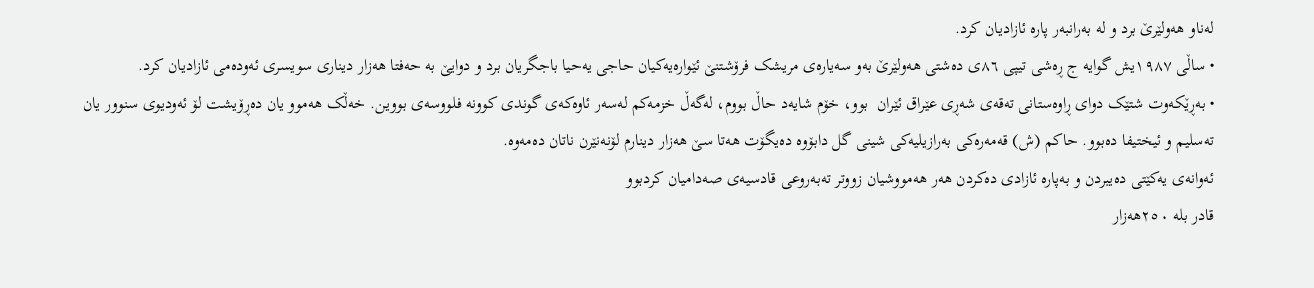لەناو هەولێرێ برد و لە بەرانبەر پارە ئازادیان کرد.
• ساڵی ١٩٨٧یش گوایە ج ڕەشی تیپی ٨٦ی دەشتی ھەولێرێ بەو سەیارەی مریشک فرۆشتنێ ئێوارەیەکیان حاجی یەحیا باجگریان برد و دوایێ بە حەفتا ھەزار دیناری سویسری ئەودەمی ئازادیان کرد.
• بەڕێکەوت شتێک دوای ڕاوەستانی تەقەی شەڕی عێراق ئێران  بوو، خۆم شایەد حاڵ بووم، لەگەڵ خزمەکم لەسەر ئاوەکەی گوندی کوونە فلووسەی بووین. خەڵک ھەموو یان دەڕۆیشت لۆ ئەودیوی سنوور یان تەسلیم و ئیختیفا دەبوو. حاکم (ش) قەمەرەکی بەرازیلیەکی شینی گل دابۆوە دەیگۆت ھەتا سێ ھەزار دینارم لۆنەنێرن ناتان دەمەوە.
ئەوانەی یەکێتی دەیبردن و بەپارە ئازادی دەکردن هەر هەمووشیان زووتر تەبەروعی قادسیەی صەدامیان کردبوو
قادر بلە ٢٥٠هەزار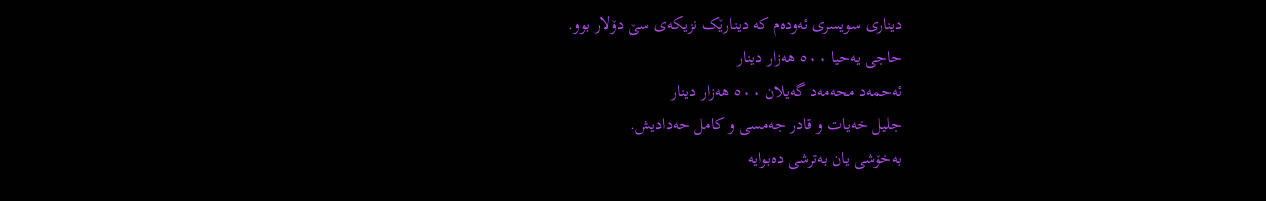دیناری سویسری ئەودەم کە دینارێک نزیکەی سێ دۆلار بوو.
حاجی یەحیا ٥٠٠ هەزار دینار
ئەحمەد محەمەد گەیلان ٥٠٠ هەزار دینار
جلیل خەیات و قادر جەمسی و کامل حەدادیش.
بەخۆشی یان بەترشی دەبوایە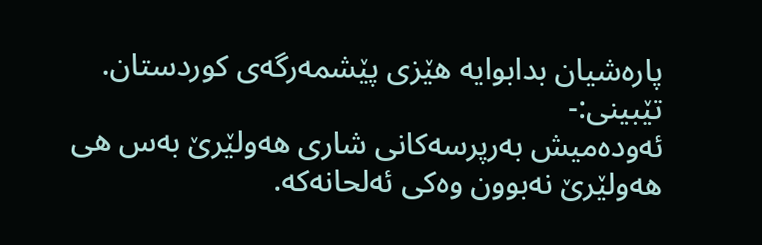پارەشیان بدابوایە ھێزی پێشمەرگەی کوردستان.
تێبینی:-
ئەودەمیش بەرپرسەکانی شاری ھەولێرێ بەس ھی ھەولێرێ نەبوون وەکی ئەلحانەکە.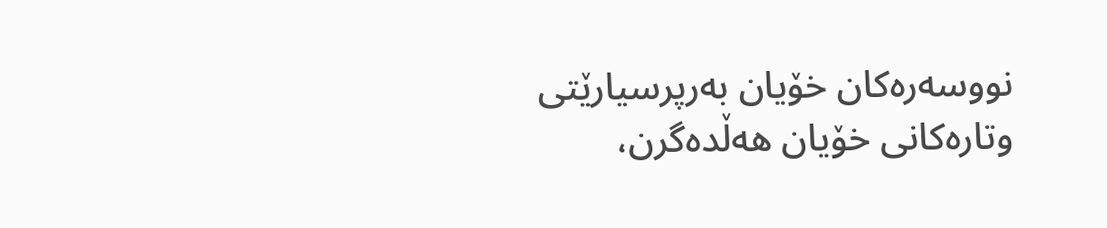نووسەرەکان خۆیان بەرپرسیارێتی وتارەکانی خۆیان هەڵدەگرن،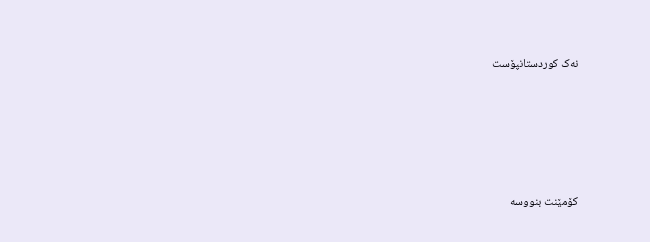نەک کوردستانپۆست






کۆمێنت بنووسە